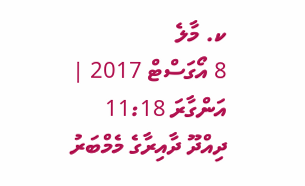ކ. މާލެ
8 އޯގަސްޓް 2017 | އަންގާރަ 11:18
ދިއްދޫ ދާއިރާގެ މެމްބަރު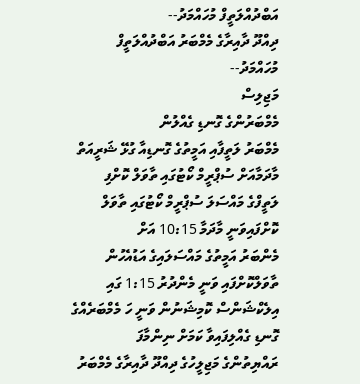އަބްދުއްލަތީފް މުހައްމަދު--
ދިއްދޫ ދާއިރާގެ މެމްބަރު އަބްދުއްލަތީފް މުހައްމަދު--
މަޖިލިސް
މެމްބަރުންގެ ގޮނޑި ގެއްލުން
މެމްބަރު ލަތީފާއި އަމީތުގެ ގޮނޑިއާ ގުޅޭ ޝަރީއަތް މާދަމާއަށް ސުޕްރީމް ކޯޓުގައި ތާވަލް ކޮށްފި
ލަތީފްގެ މައްސަލަ ސުޕްރީމް ކޯޓުގައި ތާވަލް ކޮށްފައިވަނީ މާދަމާ 10:15 އަށް
މެންބަރު އަމީތުގެ މައްސަލައިގެ އަޑުއެހުން ތާވަލްކޮށްފައި ވަނީ މެންދުރު 1:15 ގައި
އިލެކްޝަންސް ކޮމިޝަނުން ވަނީ ހަ މެމްބަރެއްގެ ގޮނޑި ގެއްލިފައިވާ ކަމަށް ނިންމާފަ
ރައްޔިތުންގެ މަޖިލީހުގެ ދިއްދޫ ދާއިރާގެ މެމްބަރު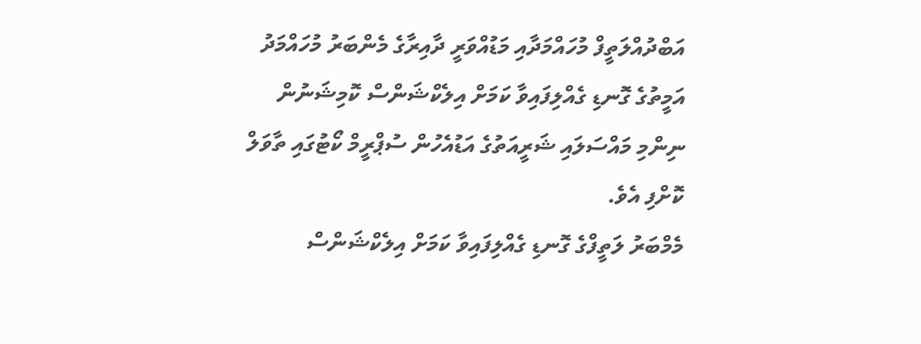އަބްދުއްލަތީފް މުހައްމަދާއި މަޑުއްވަރީ ދާއިރާގެ މެންބަރު މުހައްމަދު އަމީތުގެ ގޮނޑި ގެއްލިފައިވާ ކަމަށް އިލެކްޝަންސް ކޮމިޝަނުން ނިންމި މައްސަލައި ޝަރީއަތުގެ އަޑުއެހުން ސުޕްރީމް ކޯޓުގައި ތާވަލް ކޮށްފި އެވެ.
މެމްބަރު ލަތީފްގެ ގޮނޑި ގެއްލިފައިވާ ކަމަށް އިލެކްޝަންސް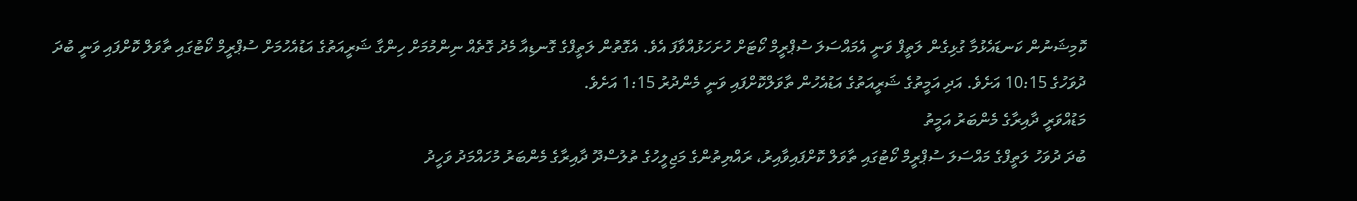ކޮމިޝަނުން ކަނޑައެޅުމާ ގުޅިގެން ލަތީފް ވަނީ އެމައްސަލަ ސުޕްރީމް ކޯޓަށް ހުށަހަޅުއްވާފަ އެވެ. އެގޮތުން ލަތީފްގެ ގޮނޑިއާ މެދު ގޮތެއް ނިންމުމަށް ހިންގާ ޝަރީއަތުގެ އަޑުއެހުމަށް ސުޕްރީމް ކޯޓުގައި ތާވަލް ކޮށްފައި ވަނީ ބުދަ ދުވަހުގެ 10:15 އަށެވެ. އަދި އަމީތުގެ ޝަރީއަތުގެ އަޑުއެހުން ތާވަލްކޮށްފައި ވަނީ މެންދުރު 1:15 އަށެވެ.
މަޑުއްވަރީ ދާއިރާގެ މެންބަރު އަމީތު
ބުދަ ދުވަހު ލަތީފްގެ މައްސަލަ ސުޕްރީމް ކޯޓުގައި ތާވަލް ކޮށްފައިވާއިރު، ރައްޔިތުންގެ މަޖިލީހުގެ ތުލުސްދޫ ދާއިރާގެ މެންބަރު މުހައްމަދު ވަހީދު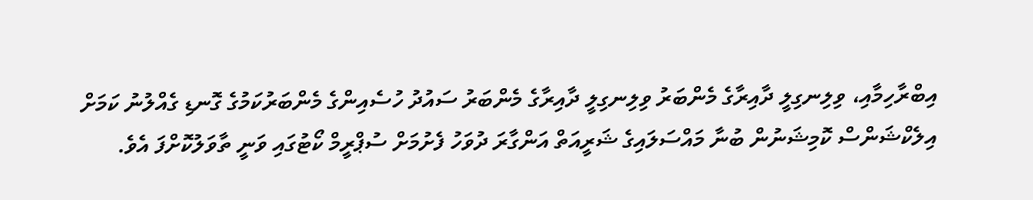އިބްރާހިމާއި، ވިލިނގިލީ ދާއިރާގެ މެންބަރު ވިލިނގިލީ ދާއިރާގެ މެންބަރު ސައުދު ހުސެއިންގެ މެންބަރުކަމުގެ ގޮނޑި ގެއްލުނު ކަމަށް އިލެކްޝަންސް ކޮމިޝަނުން ބުނާ މައްސަލައިގެ ޝަރީއަތް އަންގާރަ ދުވަހު ފެށުމަށް ސުޕްރީމް ކޯޓުގައި ވަނީ ތާވަލުކޮށްފަ އެވެ.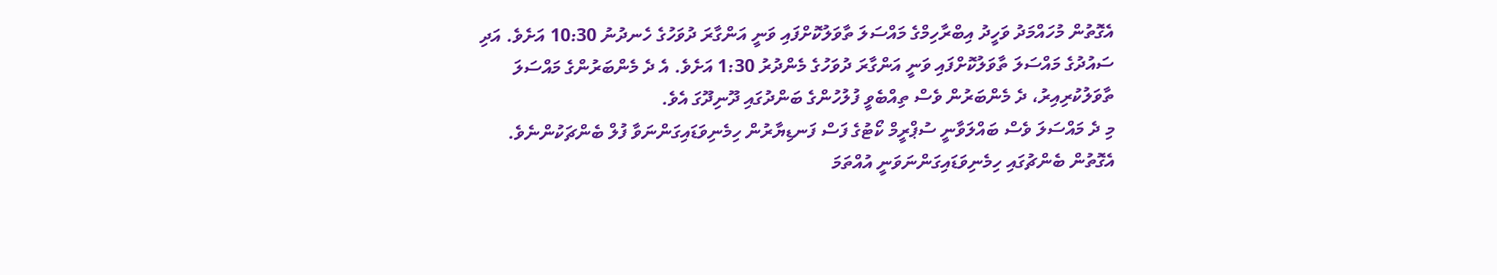އެގޮތުން މުހައްމަދު ވަހީދު އިބްރާހިމްގެ މައްސަލަ ތާވަލުކޮށްފައި ވަނީ އަންގާރަ ދުވަހުގެ ހެނދުނު 10:30 އަށެވެ. އަދި ސައުދުގެ މައްސަލަ ތާވަލުކޮށްފައި ވަނީ އަންގާރަ ދުވަހުގެ މެންދުރު 1:30 އަށެވެ. އެ ދެ މެންބަރުންގެ މައްސަލަ ތާވަލުކުރިއިރު، ދެ މެންބަރުން ވެސް ތިއްބެވީ ފުލުހުންގެ ބަންދުގައި ދޫނިދޫގަ އެވެ.
މި ދެ މައްސަލަ ވެސް ބައްލަވާނީ ސުޕްރީމް ކޯޓުގެ ފަސް ފަނޑިޔާރުން ހިމެނިވަޑައިގަންނަވާ ފުލް ބެންޗަކުންނެވެ. އެގޮތުން ބެންޗުގައި ހިމެނިވަޑައިގަންނަވަނީ އުއްތަމަ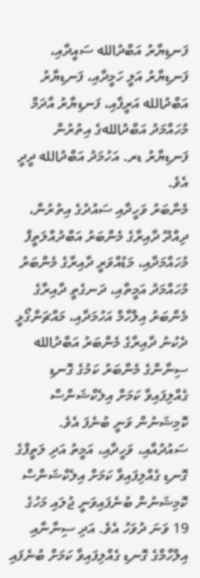ފަނޑިޔާރު އަބްދުالله ސައީދާއި، ފަނޑިޔާރު އަލީ ހަމީދާއި، ފަނޑިޔާރު އަބްދުالله އަރީފާއި، ފަނޑިޔާރު އާދަމް މުހައްމަދު އަބްދުاللهގެ އިތުރުން ފަނޑިޔާރު ޑރ. އަހުމަދު އަބްދުالله ދީދީ އެވެ.
މެންބަރު ވަހީދާއި ސައުދުގެ އިތުރުން، ދިއްދޫ ދާއިރާގެ މެންބަރު އަބްދުއްލަތީފް މުހައްމަދާއި، މަޑުއްވަރީ ދާއިރާގެ މެންބަރު މުހައްމަދު އަމީތާއި، ދަނގެތީ ދާއިރާގެ މެންބަރު އިލްހާމް އަހުމަދާއި، މައްޗަންގޯޅީ ދެކުނު ދާއިރާގެ މެންބަރު އަބްދުالله ސިނާންގެ މެންބަރު ކަމުގެ ގޮނޑި ގެއްލިފައިވާ ކަމަށް އިލެކްޝަންސް ކޮމިޝަނުން ވަނީ ބުނެފަ އެވެ. ސައުދުއާއި، ވަހީދާއި، އަމީތު އަދި ލަތީފްގެ ގޮނޑި ގެއްލިފައިވާ ކަމަށް އިލެކްޝަންސް ކޮމިޝަނުން ބުނެފައިވަނީ ޖުލައި މަހުގެ 19 ވަނަ ދުވަހު އެވެ. އަދި ސިނާނާއި އިލްހާމްގެ ގޮނޑި ގެއްލިފައިވާ ކަމަށް ބުނެފައި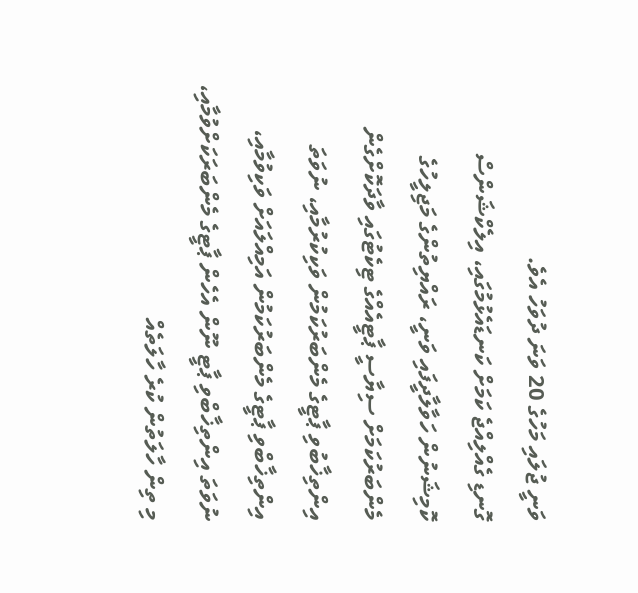ވަނީ ޖުލައި މަހުގެ 20 ވަނަ ދުވަހު އެވެ.
ގޮނޑި ގެއްލިއްޖެ ކަމަށް ކަނޑައެޅުމުގައި، އިލެކްޝަންސް ކޮމިޝަނުން ހަވާލާދީފައި ވަނީ، ރައްޔިތުންގެ މަޖިލީހުގެ މެންބަރުކަމަށް ސިޔާސީ ޕާޓީއެއްގެ ޓިކެޓުގައި ވާދަކޮށްގެން އިންތިޚާބުވި ޕާޓީގެ މެންބަރުކަމުން ވަކިކުރުމާއި، ނުވަތަ އިންތިޚާބްވި ޕާޓީގެ މެންބަރުކަމުން އަމިއްލައަށް ވަކިވުމާއި، ނުވަތަ އިންތިޚާބްވި ޕާޓީ ނޫން އެހެން ޕާޓީގެ މެންބަރަކަށްވުމާއި، މި ތިން ހާލަތުން ކުރެ ހާލަތެއް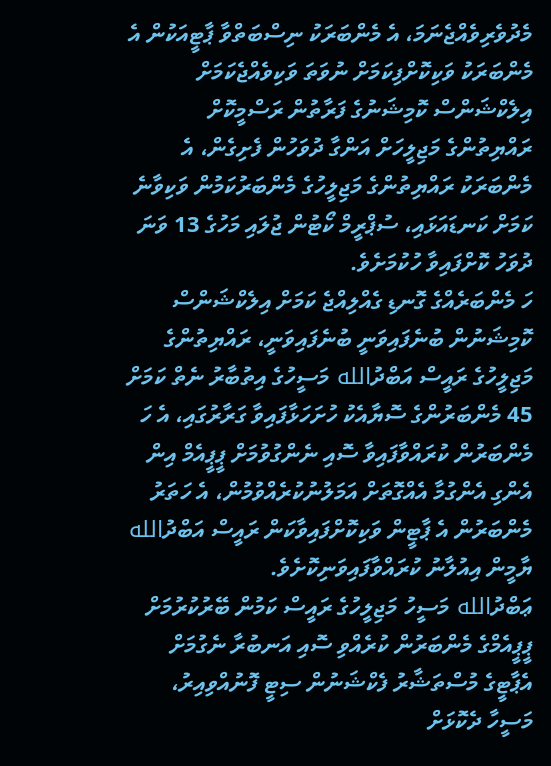މެދުވެރިވެއްޖެނަމަ، އެ މެންބަރަކު ނިސްބަތްވާ ޕާޓީއަކުން އެ މެންބަރަކު ވަކިކޮށްފިކަމަށް ނުވަތަ ވަކިވެއްޖެކަމަށް އިލެކްޝަންސް ކޮމިޝަނުގެ ފަރާތުން ރަސްމީކޮށް ރައްޔިތުންގެ މަޖިލީހަށް އަންގާ ދުވަހުން ފެށިގެން، އެ މެންބަރަކު ރައްޔިތުންގެ މަޖިލީހުގެ މެންބަރުކަމުން ވަކިވާނެ ކަމަށް ކަނޑައަޅައި، ސުޕްރީމް ކޯޓުން ޖުލައި މަހުގެ 13 ވަނަ ދުވަހު ކޮށްފައިވާ ހުކުމަށެވެ.
ހަ މެންބަރެއްގެ ގޮނޑި ގެއްލިއްޖެ ކަމަށް އިލެކްޝަންސް ކޮމިޝަނުން ބުނެފައިވަނީ ބުނެފައިވަނީ، ރައްޔިތުންގެ މަޖިލީހުގެ ރައީސް އަބްދުالله މަސީހުގެ އިތުބާރު ނެތް ކަމަށް 45 މެންބަރުންގެ ސޮޔާއެކު ހުށަހަޅާފައިވާ ގަރާރުގައި، އެ ހަ މެންބަރުން ކުރައްވާފައިވާ ސޮއި ނެންގުވުމަށް ޕީޕީއެމް އިން އެންގި އެންގުމާ އެއްގޮތަށް އަމަލުނުކުރެއްވުމުން، އެ ހަތަރު މެންބަރުން އެ ޕާޓީން ވަކިކޮށްފައިވާކަން ރައީސް އަބްދުالله ޔާމީން އިއުލާނު ކުރައްވާފައިވަނިކޮށެވެ.
ޢަބްދުالله މަސީހު މަޖިލީހުގެ ރައީސް ކަމުން ބޭރުކުރުމަށް ޕީޕީއެމްގެ މެންބަރުން ކުރެއްވި ސޮއި އަނބުރާ ނެގުމަށް އެޕާޓީގެ މުސްތަޝާރު ފެކްޝަނުން ސިޓީ ފޮނުއްވިއިރު، މަސީހާ ދެކޮޅަށް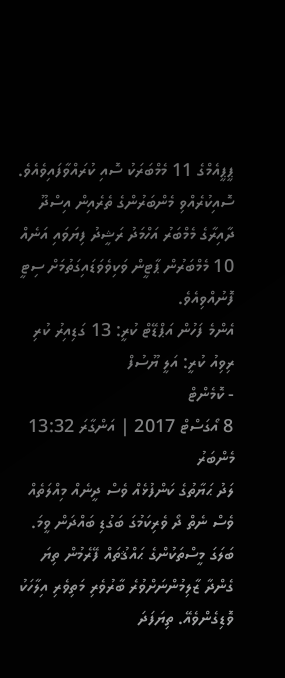ޕީޕީއެމްގެ 11 މެމްބަރަކު ސޮއި ކުރައްވާފައިވެއެވެ. ސޮއިކުރެއްވި މެންބަރުންގެ ތެރެއިން އިސްދޫ ދާއިރާގެ މެމްބަރު އަހްމަދު ރަޝީދު ފިޔަވައި އަނެއް 10 މެމްބަރުން ޕާޓީން ވަކިވެވަޑައިގަތުމަށް ސިޓީ ފޮނުއްވިއެވެ.
އެންމެ ފަހުން އަޕްޑޭޓް ކުރީ: 13 ގަޑިއިރު ކުރި
ރިވިއު ކުރީ: އަލީ ޔޫސުފް
- ކޮމެންޓް
8 އޯގަސްޓް 2017 | އަންގާރަ 13:32
މެންބަރު
ލަދު ޙަޔާތުގެ ކަންފުޅެއް ވެސް ދީނެއް މިއްލަތެއް ވެސް ނެތް ދޯ ވެރިކަމުގަ ބަގުޑި ބައްދަން ވީމަ. ބަލަގަ މީސްތަކުންގެ ޙައްޤުތައް ފޭރެމުން ތިޔަ ގެންދާ ޒާލިމުންނަށްވުރެ ބާރުވެރި މަތިވެރި އިލާހަކު ވޮޑިގެންވެއޭ. ތިޔަފަދަ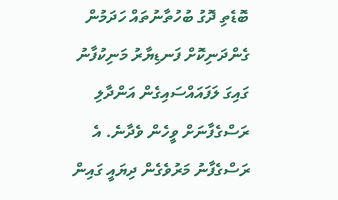ބޮޑެތި ދޮގު ބުހުތާނުތައް ހަދަމުން ގެންދަނިކޮށް ފަނޑިޔާރު މަނިކުފާނު ގައިގަ ލަފައައްސައިގެން އަންދާލި ރަސްގެފާނަށް ވީހެން ވެދާނެ. އެ ރަސްގެފާނު މަރުވެގެން ދިޔައީ ގައިން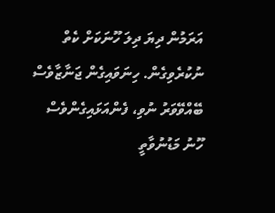އަރަމުން ދިޔަ ދިލަ ހޫނަކަށް ކެތް ނުކުރެވިގެން. ހިނަވައިގެން ޖަނާޒާވެސް ބޭއްވޭވަރު ނުވި، ފެންއަޅައިގެންވެސް ހޫނު މަޑުނުވާތީ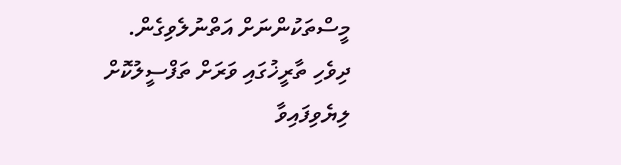މީސްތަކުންނަށް އަތްނުލެވިގެން. ދިވެހި ތާރީޚުގައި ވަރަށް ތަފްސީލުކޮށް ލިޔެވިފައިވާ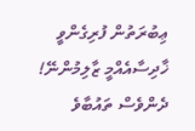ޢިބުރަތުން ފުރިގެންވީ ޚާދިސާއެއްމީ ޒާލިމުންނޭ! ދެންވެސް ތައުބާވެ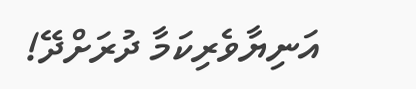އަނިޔާވެރިކަމާ ދުރަށްދޭ!